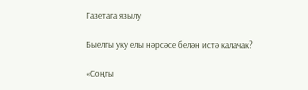Газетага язылу

Быелгы уку елы нәрсәсе белән истә калачак?

«Соңгы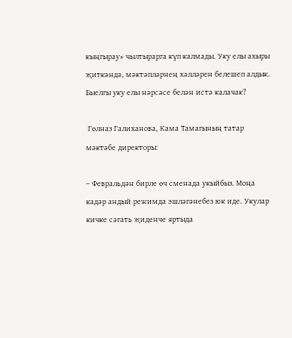кыңгырау» чылтырарга күп калмады. Уку елы ахыры җиткәндә, мәктәпләрнең хәлләрен белешеп алдык. Быелгы уку елы нәрсәсе белән истә калачак?

 Гөлназ Галиханова, Кама Тамагының татар мәктәбе директоры:

– Февральдән бирле өч сменада укыйбыз. Моңа кадәр андый режимда эшләгәнебез юк иде. Укулар кичке сәгать җиденче яртыда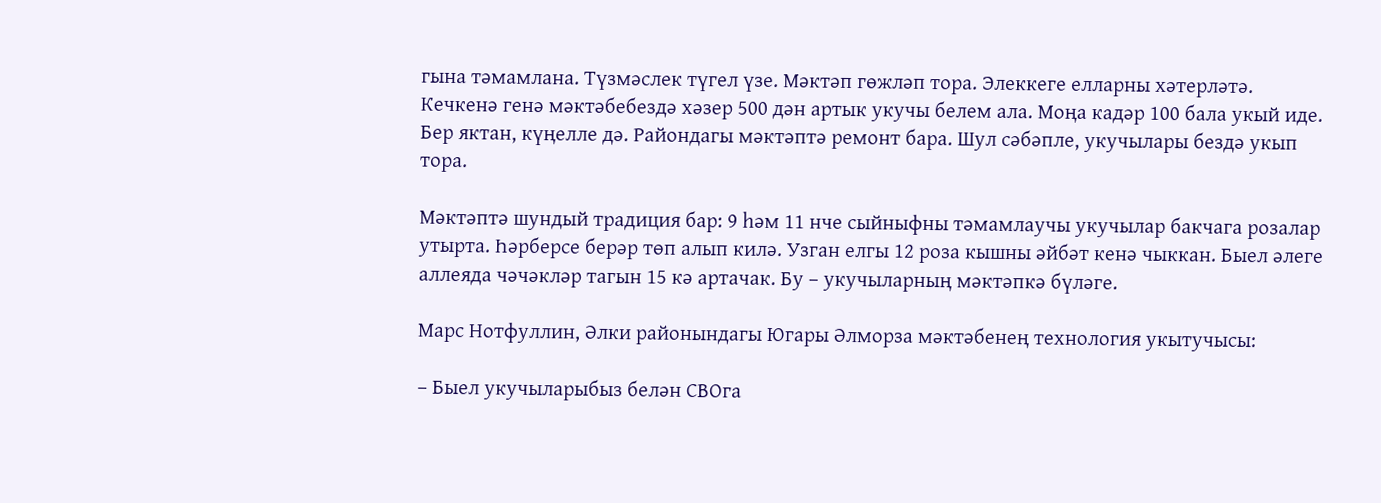гына тәмамлана. Түзмәслек түгел үзе. Мәктәп гөжләп тора. Элеккеге елларны хәтерләтә. Кечкенә генә мәктәбебездә хәзер 500 дән артык укучы белем ала. Моңа кадәр 100 бала укый иде. Бер яктан, күңелле дә. Райондагы мәктәптә ремонт бара. Шул сәбәпле, укучылары бездә укып тора.

Мәктәптә шундый традиция бар: 9 һәм 11 нче сыйныфны тәмамлаучы укучылар бакчага розалар утырта. Һәрберсе берәр төп алып килә. Узган елгы 12 роза кышны әйбәт кенә чыккан. Быел әлеге аллеяда чәчәкләр тагын 15 кә артачак. Бу – укучыларның мәктәпкә бүләге.

Марс Нотфуллин, Әлки районындагы Югары Әлморза мәктәбенең технология укытучысы:

– Быел укучыларыбыз белән СВОга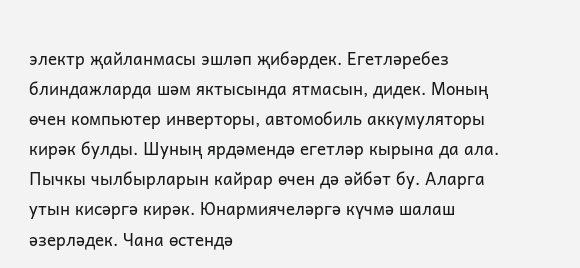электр җайланмасы эшләп җибәрдек. Егетләребез блиндажларда шәм яктысында ятмасын, дидек. Моның өчен компьютер инверторы, автомобиль аккумуляторы кирәк булды. Шуның ярдәмендә егетләр кырына да ала. Пычкы чылбырларын кайрар өчен дә әйбәт бу. Аларга утын кисәргә кирәк. Юнармиячеләргә күчмә шалаш әзерләдек. Чана өстендә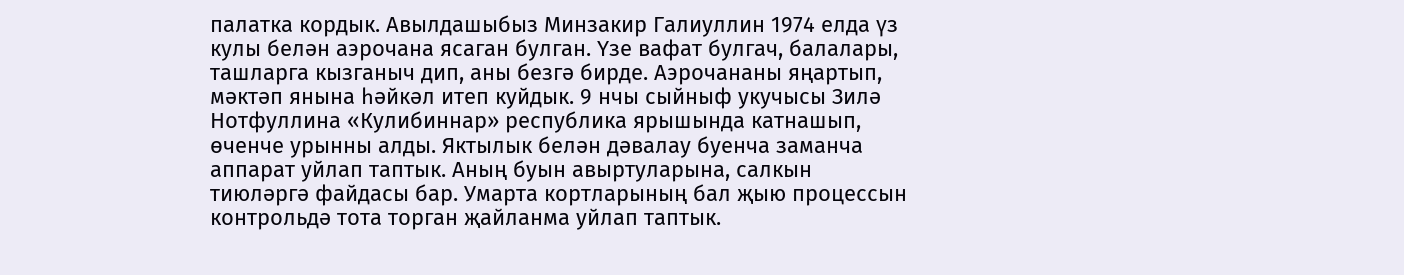палатка кордык. Авылдашыбыз Минзакир Галиуллин 1974 елда үз кулы белән аэрочана ясаган булган. Үзе вафат булгач, балалары, ташларга кызганыч дип, аны безгә бирде. Аэрочананы яңартып, мәктәп янына һәйкәл итеп куйдык. 9 нчы сыйныф укучысы Зилә Нотфуллина «Кулибиннар» республика ярышында катнашып, өченче урынны алды. Яктылык белән дәвалау буенча заманча аппарат уйлап таптык. Аның буын авыртуларына, салкын тиюләргә файдасы бар. Умарта кортларының бал җыю процессын контрольдә тота торган җайланма уйлап таптык.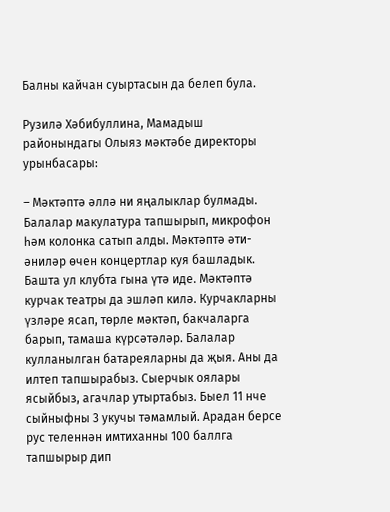Балны кайчан суыртасын да белеп була.

Рузилә Хәбибуллина, Мамадыш районындагы Олыяз мәктәбе директоры урынбасары:

– Мәктәптә әллә ни яңалыклар булмады. Балалар макулатура тапшырып, микрофон һәм колонка сатып алды. Мәктәптә әти-әниләр өчен концертлар куя башладык. Башта ул клубта гына үтә иде. Мәктәптә курчак театры да эшләп килә. Курчакларны үзләре ясап, төрле мәктәп, бакчаларга барып, тамаша күрсәтәләр. Балалар кулланылган батареяларны да җыя. Аны да илтеп тапшырабыз. Сыерчык оялары ясыйбыз, агачлар утыртабыз. Быел 11 нче сыйныфны 3 укучы тәмамлый. Арадан берсе рус теленнән имтиханны 100 баллга тапшырыр дип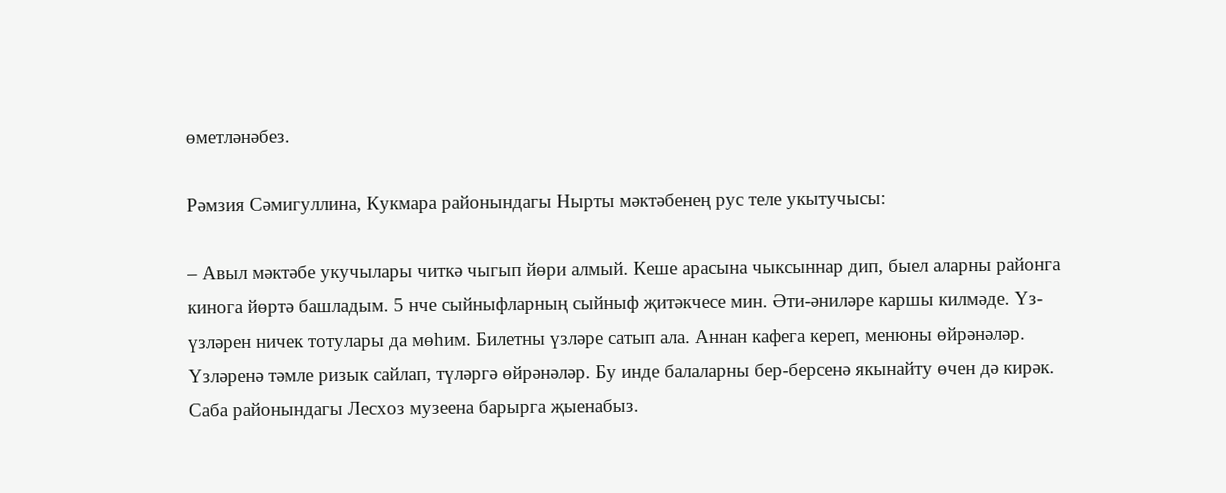өметләнәбез.

Рәмзия Сәмигуллина, Кукмара районындагы Нырты мәктәбенең рус теле укытучысы:

– Авыл мәктәбе укучылары читкә чыгып йөри алмый. Кеше арасына чыксыннар дип, быел аларны районга кинога йөртә башладым. 5 нче сыйныфларның сыйныф җитәкчесе мин. Әти-әниләре каршы килмәде. Үз-үзләрен ничек тотулары да мөһим. Билетны үзләре сатып ала. Аннан кафега кереп, менюны өйрәнәләр. Үзләренә тәмле ризык сайлап, түләргә өйрәнәләр. Бу инде балаларны бер-берсенә якынайту өчен дә кирәк. Саба районындагы Лесхоз музеена барырга җыенабыз.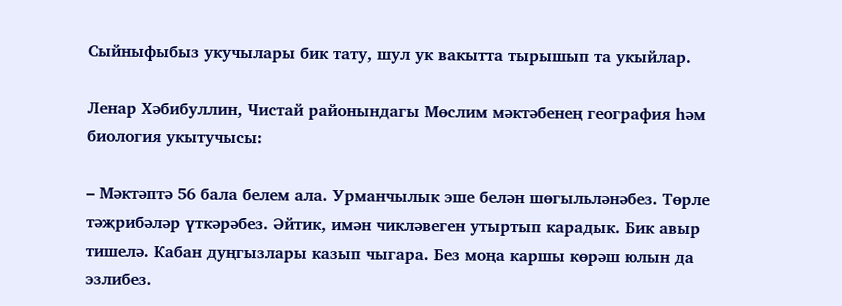Сыйныфыбыз укучылары бик тату, шул ук вакытта тырышып та укыйлар.

Ленар Хәбибуллин, Чистай районындагы Мөслим мәктәбенең география һәм биология укытучысы:

– Мәктәптә 56 бала белем ала. Урманчылык эше белән шөгыльләнәбез. Төрле тәҗрибәләр үткәрәбез. Әйтик, имән чикләвеген утыртып карадык. Бик авыр тишелә. Кабан дуңгызлары казып чыгара. Без моңа каршы көрәш юлын да эзлибез.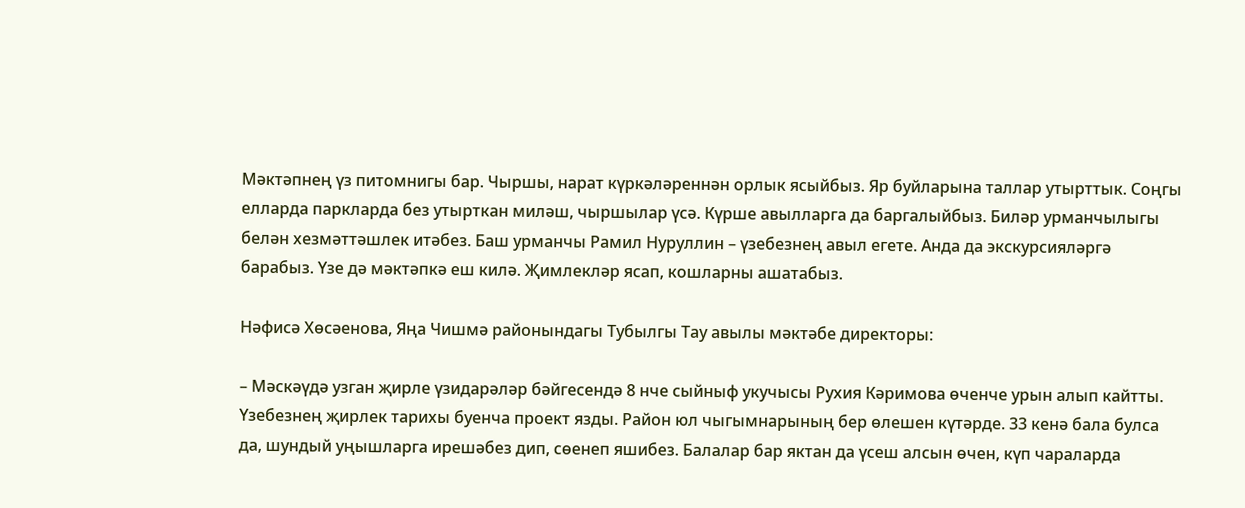Мәктәпнең үз питомнигы бар. Чыршы, нарат күркәләреннән орлык ясыйбыз. Яр буйларына таллар утырттык. Соңгы елларда паркларда без утырткан миләш, чыршылар үсә. Күрше авылларга да баргалыйбыз. Биләр урманчылыгы белән хезмәттәшлек итәбез. Баш урманчы Рамил Нуруллин – үзебезнең авыл егете. Анда да экскурсияләргә барабыз. Үзе дә мәктәпкә еш килә. Җимлекләр ясап, кошларны ашатабыз.

Нәфисә Хөсәенова, Яңа Чишмә районындагы Тубылгы Тау авылы мәктәбе директоры:

– Мәскәүдә узган җирле үзидарәләр бәйгесендә 8 нче сыйныф укучысы Рухия Кәримова өченче урын алып кайтты. Үзебезнең җирлек тарихы буенча проект язды. Район юл чыгымнарының бер өлешен күтәрде. 33 кенә бала булса да, шундый уңышларга ирешәбез дип, сөенеп яшибез. Балалар бар яктан да үсеш алсын өчен, күп чараларда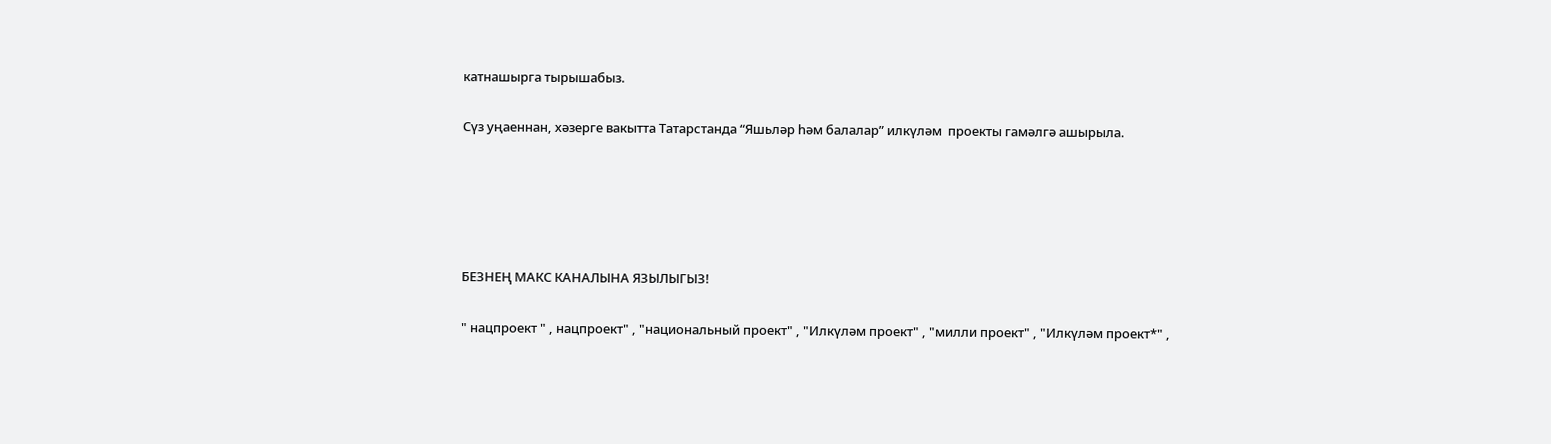катнашырга тырышабыз.

Сүз уңаеннан, хәзерге вакытта Татарстанда “Яшьләр һәм балалар” илкүләм  проекты гамәлгә ашырыла.





БЕЗНЕҢ МАКС КАНАЛЫНА ЯЗЫЛЫГЫЗ!

" нацпроект " , нацпроект" , "национальный проект" , "Илкүләм проект" , "милли проект" , "Илкүләм проект*" ,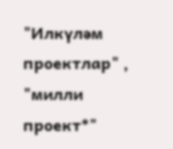"Илкүләм проектлар" , "милли проект*"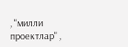, "милли проектлар" ,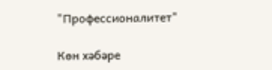"Профессионалитет"

Көн хәбәре